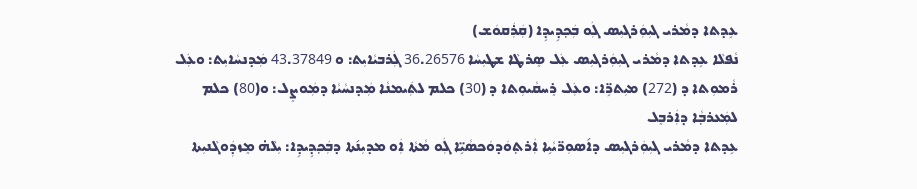ܥܹܕܬܐ ܕܡܵܪܝ ܓܝܼܘܲܪܓܝܼܣ ܓܲܘ ܒܲܟ݂ܕܹܝܕܹܐ (ܩܲܪܲܩܘܿܫ)
ܢܵܦܠܵܐ ܥܹܕܬܐ ܕܡܵܪܝ ܓܝܼܘܲܪܓܝܼܣ ܥܲܠ ܣܸܪܛܵܐ ܫܛܝܼܚܵܐ 36.26576 ܓܲܪܒܝܵܐܝܼܬ: ܘ 43.37849 ܡܲܕܢܚܵܐܝܼܬ: ܘܥܲܠ ܪܵܡܘܼܬܐ ܕ (272) ܡܝܼܬܪܹ̈ܐ: ܘܥܲܠ ܪܸܚܩܵܝܘܼܬܐ ܕ (30) ܟܠܡ ܠܬܲܝܡܢܵܐ ܡܲܕܢܚܵܝܵܐ ܕܡܲܘܨܸܠ: ܘ(80) ܟܠܡ ܠܡܲܥܪܒ݂ܵܐ ܕܐܲܪܒܸܠ
ܥܹܕܬܐ ܕܡܵܪܝ ܓܝܼܘܲܪܓܝܼܣ ܕܐ݇ܣܘܼܪ̈ܝܵܝܹܐ ܐܲܪܬ݂ܘܿܕܘܿܟܣܵܝܹ̈ܐ ܓܲܘ ܡܵܬܵܐ ܐܲܘ ܡܕܝܼܢ݇ܬܐ ܕܒܲܟ݂ܕܹܝܕܹܐ: ܝܼܠܵܗ̇ ܡܸܙܕܲܘܓܵܢܝܼܬܐ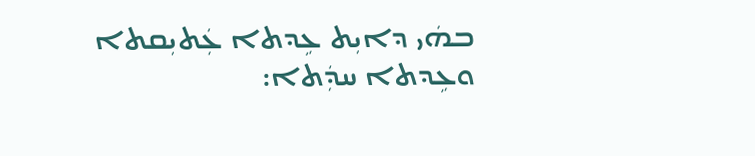ܒܗܿܝ ܕܐܝܼܬ ܥܹܕܬܐ ܥܲܬܝܼܩܬܐ ܘܥܹܕܬܐ ܚܕܲܬܐ: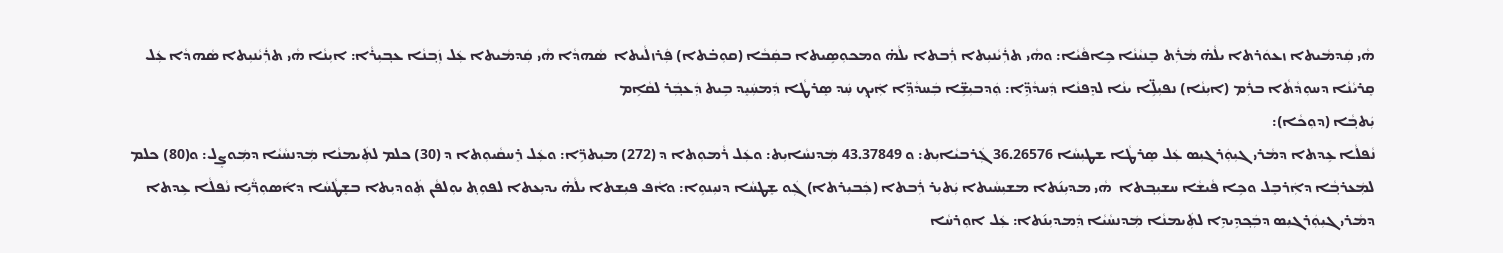ܗܵܝ ܩܲܕܡܵܝܬܐ ܙܥܘܿܪܬܐ ܝܠܵܗ̇ ܡܵܪܲܬ ܒܸܢܝܵܢܵܐ ܟܹܐܦܵܝܵܐ: ܘܗܵܝ ܬܪܲܝܵܢܝܼܬܐ ܪܲܒܬܐ ܝܠܵܗ̇ ܘܡܟܘܼܣܹܝܬܐ ܒܩܲܒܵܐ (ܩܘܼܒ̇ܬܐ) ܦܲܪܙܠܵܝܬܐ  ܣܵܗܕܵܐ ܗܵܝ ܩܲܕܡܵܝܬܐ ܥܲܠ ܙܲܒ݂ܢܵܐ ܥܒ݂ܝܼܪܵܐ: ܐܝܼܢܵܐ ܗܵܝ ܬܪܲܝܵܢܝܼܬܐ ܣܵܗܕܵܐ ܥܲܠ ܩܸܪܝܵܢܵܐ ܕܚܘܼܕܵܬܵܐ ܒܪܲܡ (ܐܝܼܢܵܐ) ܢܦܝܼܠܹ̈ܐ ܝܢܵܐ ܠܕܸܦܢܵܐ ܕܲܚܕܵܕܹ̈ܐ: ܘܲܕܒܝܼܫܹ̈ܐ ܒܲܚܕܵܕܹ̈ܐ ܐܲܝܟ݂ ܚܲܕ ܣܸܪܛܵܐ ܕܲܡܚܲܝܸܕ ܒܹܝܬ ܕܲܥܒ݂ܲܪ ܠܩܵܐܹܡ
ܝܲܬܒ݂ܵܐ (ܕܘܼܟܵܐ):
ܢܵܦܠܵܐ ܥܹܕܬܐ ܕܡܵܪܝ ܓܝܼܘܲܪܓܝܼܣ ܥܲܠ ܣܸܪܛܵܐ ܫܛܝܼܚܵܐ 36.26576 ܓܲܪܒܝܵܐܝܼܬ: ܘ 43.37849 ܡܲܕܢܚܵܐܝܼܬ: ܘܥܲܠ ܪܵܡܘܼܬܐ ܕ (272) ܡܝܼܬܪܹ̈ܐ: ܘܥܲܠ ܪܸܚܩܵܝܘܼܬܐ ܕ (30) ܟܠܡ ܠܬܲܝܡܢܵܐ ܡܲܕܢܚܵܝܵܐ ܕܡܲܘܨܸܠ: ܘ(80) ܟܠܡ ܠܡܲܥܪܒ݂ܵܐ ܕܐܲܪܒܸܠ ܘܟܹܐ ܦܵܝܫܵܐ ܚܫܝܼܒ݂ܬܐ  ܗܵܝ ܡܕܝܼܢ݇ܬܐ ܡܫܝܼܚܵܝܬܐ ܝܲܬܝܼܪ ܪܲܒܬܐ (ܟܲܒܝܼܪܬܐ) ܓܲܘ ܫܸܛܚܵܐ ܕܢܝܼܢܘܹܐ: ܘܐܵܦ ܦܝܼܫܬܐ ܝܠܵܗ̇ ܝܕܝܼܥܬܐ ܠܦܘܼܬ݂ ܝܘܼܠܦܵܢ ܬܲܘܕܝܼܬܐ ܒܫܸܛܵܚܵܐ ܕܐ݇ܣܘܼܪ̈ܵܝܹܐ ܢܵܦܠܵܐ ܥܹܕܬܐ ܕܡܵܪܝ ܓܝܼܘܲܪܓܝܼܣ ܕܒܲܟ݂ܕܹܝܕܹܐ ܠܬܲܝܡܢܵܐ ܡܲܕܢܚܵܝܵܐ ܕܲܡܕܝܼܢ݇ܬܐ: ܥܲܠ ܐܘܼܪܚܵܐ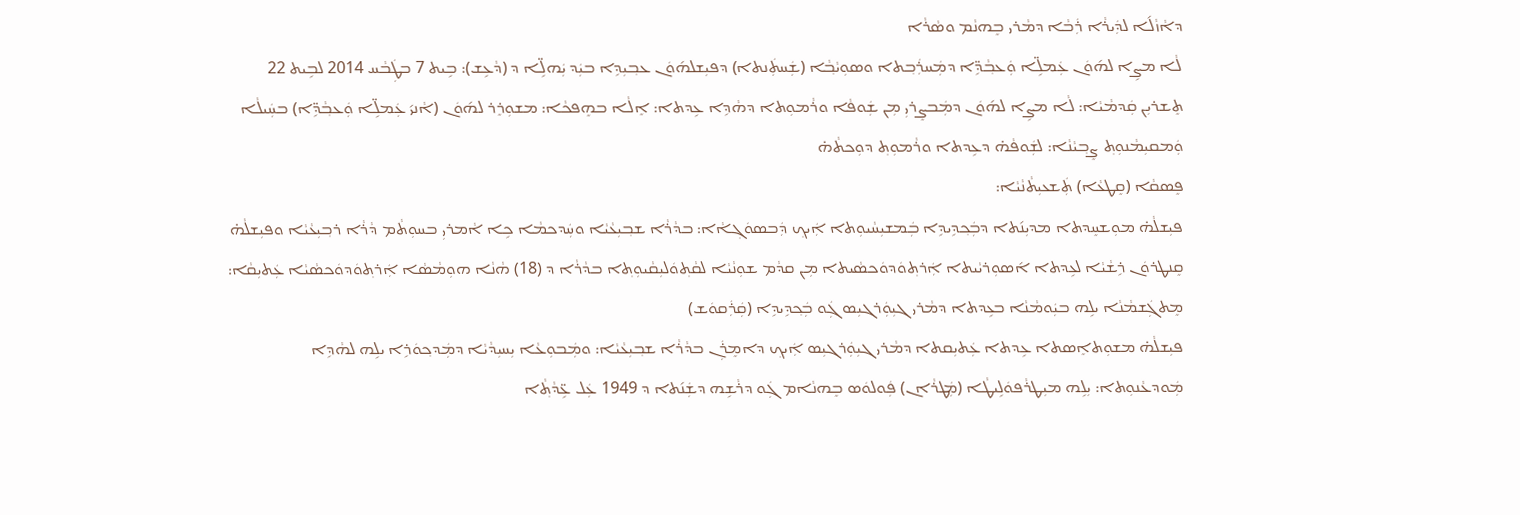ܕܐܵܙܵܠ݇ܐ ܠܕܲܝܪܵܐ ܪܲܒܵܐ ܕܡܵܪܝ ܒܸܗܢܵܡ ܘܣܵܪܵܐ
ܠܵܐ ܡܨܹܐ ܠܗ݇ܘܿܢ ܥܲܡܠܹ̈ܐ ܘܲܥܒ݂ܵܕܹ̈ܐ ܕܡܲܚܪܲܒ݂ܬܐ ܘܣܘܼܝܵܒ݂ܵܐ (ܫܲܚܬܲܢܬܐ) ܕܦܝܼܫܠܗ݇ܘܿܢ ܥܒ݂ܝܼܕܹܐ ܒܝܲܕ ܝܲܗܠܹ̈ܐ ܕ (ܕܵܥܹܫ): ܒܹܝܬ 7 ܒܛܲܒܵܚ 2014 ܠܒܹܝܬ 22 ܬܸܫܪܝܼܢ ܩܲܕܡܵܝܵܐ: ܠܵܐ ܡܨܹܐ ܠܗ݇ܘܿܢ ܕܡܲܒܨܸܪܝܼ ܡܼܢ ܫܲܘܦܵܐ ܘܪܵܡܘܼܬܐ ܕܗܵܕܹܐ ܥܹܕܬܐ: ܐܸܠܵܐ ܒܗܸܦܟܵܐ: ܡܫܘܼܪܸܪ ܠܗ݇ܘܿܢ (ܐܵܢܝ݇ ܥܲܡܠܹ̈ܐ ܘܲܥܒ݂ܵܕܹ̈ܐ) ܒܚܲܝܠܵܐ ܘܲܡܩܝܼܡܵܢܘܼܬ݂ ܨܸܒ݂ܝܵܢܵܐ: ܠܫܲܘܦܵܗ̇ ܕܥܹܕܬܐ ܘܪܵܡܘܼܬ݂ ܕܘܼܟܬܵܗ̇
ܦܸܣܩܵܐ (ܩܸܛܥܵܐ) ܬܲܫܥܝܼܬܵܢܵܝܵܐ:
ܦܝܼܫܠܵܗ̇ ܡܘܼܫܚܸܕܬܐ ܡܕܝܼܢ݇ܬܐ ܕܒܲܟ݂ܕܹܝܕܹܐ ܒܲܡܫܝܼܚܵܝܘܼܬܐ ܐܲܝܟ݂ ܕܲܒܣܘܿܓ݂ܐܵܐ: ܒܕܵܪܵܐ ܫܒ݂ܝܼܥܵܝܵܐ ܘܚܲܕܟܡܵܐ ܟܹܐ ܐܵܡܪܝܼ ܒܚܘܼܬܵܡ ܕܵܪܵܐ ܪܒ݂ܝܼܥܵܝܵܐ ܘܦܝܼܫܠܵܗ̇ ܩܸܢܛܪܘܿܢ ܪܹܫܵܝܵܐ ܠܥܹܕܬܐ ܐ݇ܣܘܼܪܝܵܝܬܐ ܐܲܪܬ݂ܘܿܕܘܿܟܣܵܝܬܐ ܡܼܢ ܩܕܵܡ ܫܘܼܢܵܝܵܐ ܠܩܵܬ݂ܘܿܠܝܼܩܵܝܘܼܬ݂ܐ ܒܕܵܪܵܐ ܕ (18) ܗܵܢܵܐ ܗܘܼܡܵܣܵܐ ܐܲܪܬ݂ܘܿܕܘܿܟܣܵܝܵܐ ܥܲܬܝܼܩܵܐ: ܡܸܬܓܲܫܡܵܢܵܐ ܝܠܹܗ ܒܝܲܘܡܵܢܵܐ ܒܥܹܕܬܐ ܕܡܵܪܝ ܓܝܼܘܲܪܓܝܼܣ ܓܲܘ ܒܲܟ݂ܕܹܝܕܹܐ (ܩܲܪܲܩܘܿܫ)
ܦܝܼܫܠܵܗ̇ ܡܫܘܼܬܐܸܣܬܐ ܥܹܕܬܐ ܥܲܬܝܼܩܬܐ ܕܡܵܪܝ ܓܝܼܘܲܪܓܝܼܣ ܐܲܝܟ݂ ܕܐܡܸܪܲܢ ܒܕܵܪܵܐ ܫܒ݂ܝܼܥܵܝܵܐ: ܘܡܲܒܘܼܥܵܐ ܝܼܚܝܼܕܵܝܵܐ ܕܡܲܕܟ݂ܘܿܪܹܐ ܝܠܹܗ ܠܗܵܕܹܐ ܡܲܘܕܥܵܢܘܼܬܐ: ܝܼܠܹܗ ܡܝܼܛܪܵܦܘܿܠܹܝܛܵܐ (ܡܲܛܪܵܐܢ) ܦܲܘܠܘܿܣ ܒܸܗܢܵܐܡ ܓܲܘ ܕܪܵܫܹܗ ܕܫܲܢ݇ܬܐ ܕ 1949 ܥܲܠ ܥܹ̈ܕܵܬ݂ܵܐ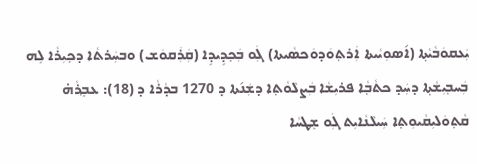ܝܲܥܩܘܿܒܵܝܵܬ݂ܐ (ܐ݇ܣܘܼܝܵܝܬܐ ܐܲܪܬ݂ܘܿܕܘܿܟܣܵܝܬܐ) ܓܲܘ ܒܲܟ݂ܕܹܝܕܹܐ (ܩܲܪܲܩܘܿܫ) ܘܒܚܲܪܬܵܐ ܕܟ݂ܝܼܪܵܐ ܠܹܗ ܒܲܚܒ݂ܝܼܫܵܬ݂ܐ ܕܚܲܕ ܟܬܵܒ݂ܵܐ ܦܪܝܼܫܵܐ ܒܲܨܠܵܘܵܬ݂ܐ ܕܫܲܢ݇ܬܐ ܕ 1270 ܒܕܵܪܵܐ ܕ (18): ܥܒ݂ܸܪܵܗ̇ ܩܵܬ݂ܘܿܠܝܼܩܵܝܘܼܬ݂ܐ ܚܲܝܠܵܢܵܐܝܼܬ ܓܲܘ ܫܸܛܚܵܐ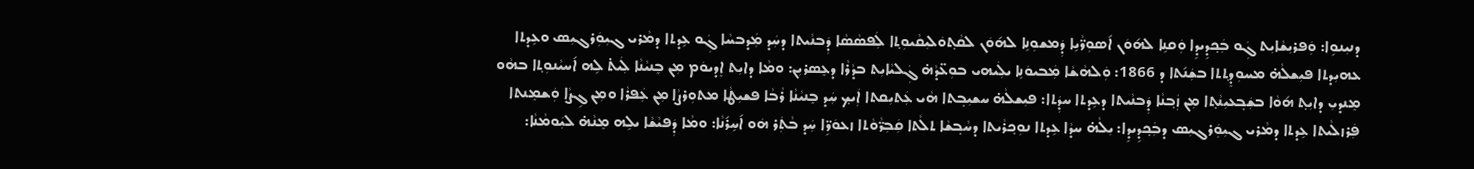ܕܢܝܼܢܘܹܐ: ܘܲܦܪܝܼܫܵܐܝܼܬ ܓܲܘ ܒܲܟ݂ܕܹܝܕܹܐ ܘܲܩܢܹܐ ܠܗ݇ܘܿܢ ܐ݇ܣܘܼܪ̈ܵܝܹܐ ܕܲܡܫܘܼܢܹܐ ܠܗ݇ܘܿܢ ܠܩܵܬ݂ܘܿܠܝܼܩܵܝܘܼܬ݂ܐ ܠܲܦܣܵܣܵܐ ܕܲܒܢܵܝܬܐ ܕܚܲܕ ܡܲܕܒܚܵܐ ܓܲܘ ܥܹܕܬܐ ܕܡܵܪܝ ܓܝܼܘܲܪܓܝܼܣ ܘܥܹܕܬܐ ܥܗܝܼܕܬܐ ܦܝܼܫܠܵܗ̇ ܡܚܘܼܕܸܬ݂ܬܐ ܒܫܲܢ݇ܬܐ ܕ 1866: ܘܲܠܗܵܫܵܐ ܡܲܒܝܘܿܢܹܐ ܝܠܲܝܗܝ ܒܘܼܥ̈ܕܵܗ̇ ܓܲܠܝܵܐܝܼܬ ܒܕܵܪܵܐ ܕܥܸܣܪܝܼܢ: ܘܡܵܐ ܕܐܝܼܬ ܐܸܕܝܘܿܡ ܡܼܢ ܒܸܢܝܵܢܵܐ ܠܲܝܬ̇ ܠܹܗ ܐ݇ܚܝܵܢܘܼܬ݂ܐ ܒܗܵܘ ܡܸܢܕܝܼ ܕܐܝܼܬ݂ ܗ݇ܘܵܐ ܒܫܲܒ݂ܥܝܼܢܵܬ݂ܐ ܡܼܢ ܙܲܒ݂ܢܵܐ ܕܲܒܢܵܝܬܐ ܕܥܹܕܬܐ ܚܕܲܬܐ: ܦܝܼܫܠܵܗ̇ ܚܫܝܼܒ݂ܬܐ ܗܵܝ ܥܲܬܝܼܩܬܐ ܐܲܝܟ݂ ܚܲܕ ܒܸܢܝܵܢܵܐ ܪܵܒܵܐ ܦܫܝܼܛܵܐ ܡܬܘܼܪܨܵܐ ܡܼܢ ܥܲܦܪܵܐ ܘܡܼܢ ܓܹܨܵܐ ܘܲܫܡܸܢܬܐ ܦܲܪܙܠܵܝܬܐ ܥܹܕܬܐ ܕܡܵܪܝ ܓܝܼܘܲܪܓܝܼܣ ܕܒܲܟ݂ܕܹܝܕܹܐ: ܝܼܠܵܗ̇ ܚܕܵܐ ܥܹܕܬܐ ܢܘܼܟ݂ܪܵܝܬܐ ܕܚܵܒ݂ܫܵܐ ܬܠܵܬܐ ܩܲܒܼܪ̈ܵܘܵܬܐ ܙܥܘܿܪܹ̈ܐ ܚܲܕ ܒܵܬܲܪ ܗܿܘ ܐ݇ܚܹܪ݇ܢܵܐ: ܘܡܵܐ ܕܲܦܝܵܫܵܐ ܝܠܹܗ ܡܸܢܵܗ̇ ܠܝܲܘܡܵܢܵܐ: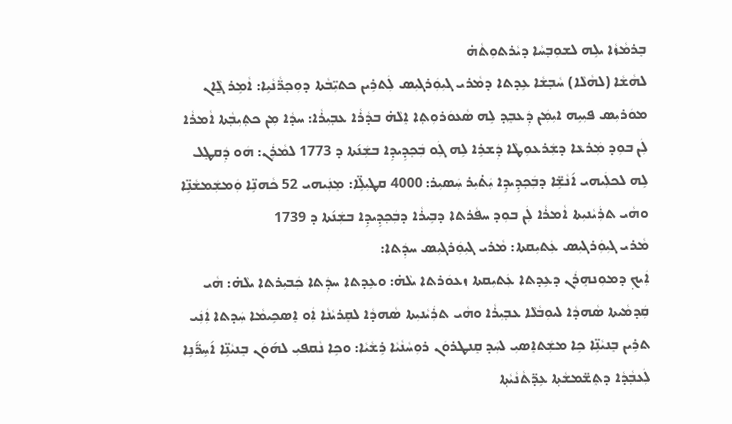ܒܸܪܡܵܙܵܐ ܝܠܹܗ ܠܫܘܼܒ݂ܚܵܐ ܕܝܵܪܬܘܼܬܵܗ̇
ܠܗܵܫܵܐ (ܠܗܵܠܵܐ) ܚܵܒ݂ܫܵܐ ܥܹܕܬܐ ܕܡܵܪܝ ܓܝܼܘܲܪܓܝܼܣ ܠܲܬܪܹܝܢ ܟܬܝܼ̈ܒܵܬܐ ܕܘܼܟ݂ܪ̈ܵܢܵܝܹܐ: ܐܵܡܹܪ ܓ̰ܵܐܢ ܡܘܿܪܝܼܣ ܦܝܼܝܹܗ ܐܝܼܡܲܢ ܕܲܥܒ݂ܸܕ ܠܹܗ ܣܵܥܘܿܪܘܼܬ݂ܐ ܐܸܠܵܗ̇ ܒܕܵܪܵܐ ܥܒ݂ܝܼܪܵܐ: ܚܕܵܐ ܡܼܢ ܟܬ݂ܝܼܒ݂ܵܬܐ ܐܵܡܪܵܐ ܠܲܢ ܒܘܼܕ ܡܲܪܥܵܐ ܕܫܲܪܥܘܼܛܵܐ ܕܲܫܪܹܐ ܠܹܗ ܓܲܘ ܒܲܟ݂ܕܹܝܕܹܐ ܒܫܲܢ݇ܬܐ ܕ 1773 ܠܡܵܪܲܢ: ܗܿܘ ܕܲܩܛܸܠ ܠܹܗ ܠܟܠܲܝܗܝ ܐ݇ܢܵܫܹ̈ܐ ܕܒܲܟ݂ܕܹܝܕܹܐ ܝܲܬ̇ܝܼܪ ܚܲܣܝܼܪ: 4000 ܩܛܝܼܠܹ̈ܐ: ܡܸܢܲܝܗܝ 52 ܟܵܗܢܹ̈ܐ ܘܲܡܫܲܡܫܵܢܹ̈ܐ ܘܗܵܝ ܬܪܲܝܵܢܝܼܬܐ ܐܵܡܪܵܐ ܠܲܢ ܒܘܼܕ ܚܦܵܪܬܐ ܕܒܹܝܪܵܐ ܕܒܲܟ݂ܕܹܝܕܹܐ ܒܫܲܢ݇ܬܐ ܕ 1739
ܡܵܪܝ ܓܝܼܘܲܪܓܝܼܣ ܥܲܬܝܼܩܬܐ: ܡܵܪܝ ܓܝܼܘܲܪܓܝܼܣ ܚܕܲܬܐ:
ܐܲܝܟ݂ ܕܡܘܼܢܗܸܪܲܢ ܕܥܹܕܬܐ ܥܲܬܝܼܩܬܐ ܙܥܘܿܪܬܐ ܝܠܵܗ̇: ܘܥܹܕܬܐ ܚܕܲܬܐ ܟܲܒܝܼܪܬܐ ܝܠܵܗ̇: ܗܵܝ ܩܲܕܡܵܝܬܐ ܣܵܗܕܵܐ ܠܝܘܼܒܵܠܵܐ ܥܒ݂ܝܼܪܵܐ ܘܗܵܝ ܬܪܲܝܵܢܝܼܬܐ ܣܵܗܕܵܐ ܠܩܸܪܝܵܢܵܐ ܐܲܘ ܐܸܣܟܹܝܡܵܐ ܚܲܕܬܐ ܐܲܢܲܝ ܬܪܹܝܢ ܒܸܢܝܵܢܹ̈ܐ ܟܹܐ ܡܫܲܬܐܸܣܝܼ ܠܚܲܕ ܩܸܢܛܪܘܿܢ ܪܘܼܚܵܢܵܝܵܐ ܪܹܫܵܝܵܐ: ܘܟܹܐ ܢܵܩܦܝܼ ܠܗ݇ܘܿܢ ܒܸܢܝܵܢܹ̈ܐ ܐ݇ܚܹܪ̈݇ܢܹܐ ܠܲܥܒ݂ܵܕܵܐ ܕܬܸܫ̈ܡܫܵܬ݂ܐ ܥܹܕ̈ܬܵܢܵܝܵܬ݂ܐ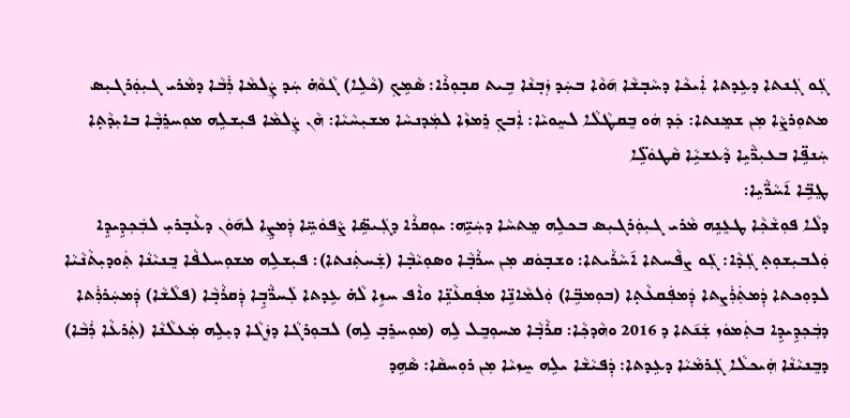ܓܲܘ ܓܲܢܬܐ ܕܥܹܕܬܐ ܐܲܝܟܵܐ ܕܚܵܒ݂ܫܵܐ ܗ݇ܘܵܐ ܒܚܲܕ ܙܲܒ݂ܢܵܐ ܒܹܝܬ ܩܒ݂ܘܼܪܵܐ: ܣܵܡܹܟ݂ (ܟܵܠܹܐ) ܓܵܘܵܗ̇ ܚܲܕ ܨܲܠܡܵܐ ܪܲܒܵܐ ܕܡܵܪܝ ܓܝܼܘܲܪܓܝܼܣ ܡܬܘܼܪܨܵܐ ܡܼܢ ܫܡܸܢܬܐ: ܟܲܕ ܗܿܘ ܒܸܩܛܵܠܵܐ ܠܚܸܘܝܵܐ: ܐܲܒܟ݂ ܪܸܡܙܵܐ ܠܡܲܕܢܚܵܐ ܡܫܝܼܚܵܝܵܐ: ܗܵܢ ܨܲܠܡܵܐ ܦܝܼܫܠܹܗ ܡܘܼܚܪܸܒ݂ܵܐ ܒܐܝܼܕܵܬ݂ܐ ܚܲܢܦܹ̈ܐ ܒܥܝܼܪ̈ܵܝܹܐ ܕܵܥܫܝܹܵܐ ܩܵܛܘܿܠܹ̈ܐ
ܛܸܒܹ̈ܐ ܐ݇ܚܵܪ̈ܵܝܹܐ:
ܕܠܵܐ ܦܘܼܫܵܟ݂ܵܐ ܛܥܸܢܹܗ ܡܵܪܝ ܓܝܼܘܲܪܓܝܼܣ ܒܟܠܹܗ ܡܸܬܚܵܐ ܕܚܲܝܹ̈ܗ: ܝܘܼܩܪܵܐ ܕܓܲܝܣܹ̈ܐ ܨܵܦܘܿܚܹ̈ܐ ܕܲܡܨܹܐ ܠܗ݇ܘܿܢ ܕܥܵܒ݂ܪܝܼ ܠܒܲܟ݂ܕܹܝܕܹܐ ܘܲܠܒܝܼܫܘܼܬ݂ ܓܲܕܵܐ: ܓܲܘ ܨܦܵܚܬܐ ܐ݇ܚܵܪܵܝܬܐ: ܘܫܒ݂ܘܿܩ ܡܼܢ ܚܪܵܒ݂ܵܐ ܘܣܘܼܝܵܒ݂ܵܐ (ܫܲܚܬܲܢܬܐ): ܦܝܼܫܠܹܗ ܡܫܘܼܚܠܦܵܐ ܒܸܢܝܵܢܵܐ ܬܲܘܕܝܼܬܵܢܵܝܵܐ ܠܕܘܼܟܬܐ ܕܲܡܬܲܪܲܨܬܐ ܕܲܡܦܲܩܥܵܬ݂ܐ (ܒܘܼܡܒܹ̈ܐ) ܘܲܠܡܵܐܢܹ̈ܐ ܡܦܲܩܥܵܢܹ̈ܐ ܘܐܵܦ ܚܙܹܐ ܠܵܗ̇ ܥܹܕܬܐ ܠܲܚܪ̈ܵܒ݂ܹܐ ܕܲܩܪܵܒ݂ܵܐ (ܦܠܵܫܵܐ) ܕܲܡܚܲܪܪܲܬܐ ܕܒܲܟ݂ܕܹܝܕܹܐ ܒܬܲܡܘܿܙ ܫܲܢ݇ܬܐ ܕ 2016 ܘܗܵܕܟ݂ܵܐ: ܩܪܵܒ݂ܵܐ ܡܚܘܼܒܸܠ ܠܹܗ (ܡܘܼܚܪܸܒ݂ ܠܹܗ) ܠܒܘܼܪܓܵܐ ܕܙܲܓܵܐ ܕܝܼܠܹܗ ܡܲܥܠܵܢܵܐ (ܬܲܪܥܵܐ ܪܲܒܵܐ) ܕܒܸܢܝܵܢܵܐ ܗܲܝܟܠܵܐ ܓܲܪܡܵܝܵܐ ܕܥܹܕܬܐ: ܕܲܦܝܵܫܵܐ ܝܠܹܗ ܚܸܙܝܵܐ ܡܼܢ ܪܘܼܚܩܵܐ: ܣܵܗܹܕ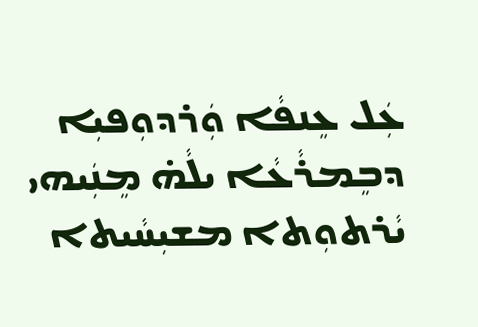ܥܲܠ ܥܸܢܦܵܐ ܘܲܪܕܘܼܦܝܼܐ ܕܒܸܡܪܵܥܵܐ ܝܠܵܗ̇ ܡܸܢܲܝܗܝ ܝܵܪܬܘܼܬܐ ܡܫܝܼܚܵܝܬܐ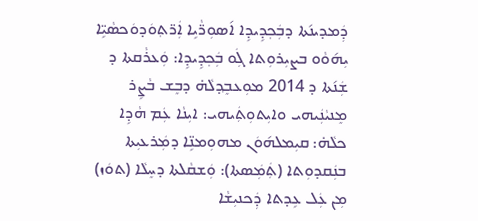ܕܲܡܕܝܢ݇ܬܐ ܕܒܲܟ݂ܕܹܝܕܹܐ ܐ݇ܣܘܼܪ̈ܵܝܹܐ ܐܲܪ̈ܬ݂ܘܿܕܘܿܟܣܵܝܹ̈ܐ ܝܼܗ݇ܘܵܘ ܒܨܝܼܪܘܼܬܐ ܓܲܘ ܒܲܟ݂ܕܹܝܕܹܐ: ܘܲܥܪܵܩܬܐ ܕ ܫܲܢ݇ܬܐ ܕ 2014 ܡܘܼܥܒ݂ܸܕܠܵܗ̇ ܕܒܸܫ ܒܵܨܹܪ ܡܸܢܝܵܢܲܝܗܝ ܘܐܝܼܬܘܼܬܲܝܗܝ: ܐܝܼܢܵܐ ܥܲܡ ܗܵܕܹܐ ܟܠܵܗ̇: ܩܝܼܡܠܗ݇ܘܿܢ ܡܗܘܼܡܢܹ̈ܐ ܕܡܲܪܥܝܼܬܐ ܒܢܲܩܕܘܼܬܐ (ܬܲܡܲܣܬܐ): ܘܲܫܩܵܠܬܐ ܕܚܸܠܵܐ (ܬܘܿܙ) ܡܼܢ ܥܲܠ ܥܹܕܬܐ ܕܲܟܢܝܼܫܵܐ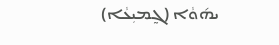ܝܗ݇ܘܵܐ (ܓ̰ܡܝܼܥܵܐ)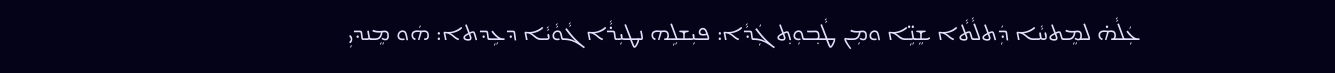ܥܲܠܵܗ̇ ܠܡܸܬܚܵܐ ܕܲܬܠܵܬܵܐ ܫܸܢܹ̈ܐ ܘܡܼܢ ܛܵܒ݂ܘܼܬ݂ ܓܲܕܵܐ: ܦܝܼܫܠܹܗ ܢܛܝܼܪܵܐ ܓܵܘܵܝܵܐ ܕܥܹܕܬܐ: ܗܿܘ ܡܸܢܕܝܼ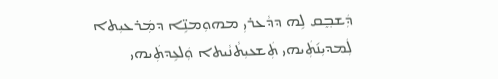ܕܲܫܒ݂ܸܩ ܠܹܗ ܕܕܵܥܪܝܼ ܡܗܘܼܡܢܹ̈ܐ ܕܡܲܪܥܝܼܬܐ ܠܲܡܕܝܼܢ݇ܬܲܝܗܝ ܬܲܫܥܝܼܬܵܢܵܝܬܐ ܘܲܠܥܹܕܬܲܝܗܝ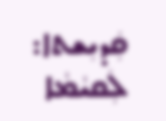ܩܲܕܝܼܫܬܐ: ܠܲܩܝܵܡܵܐ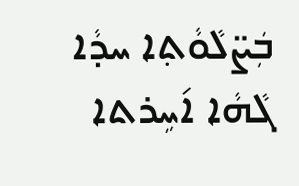ܒܲܨ̈ܠܵܘܵܬ݂ܐ ܚܕܵܐ ܓܵܗܵܐ ܐ݇ܚܹܪܬܐ